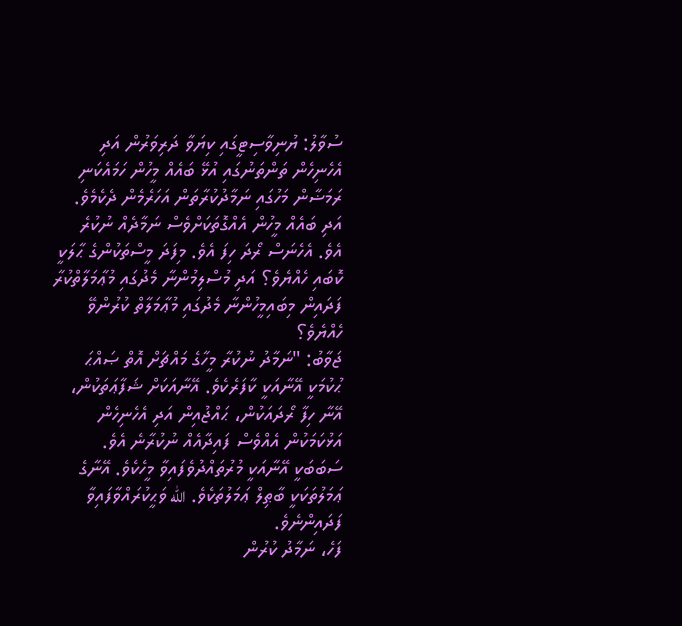ސުވާލު: ޔުނިވާސިޓީގައި ކިޔަވާ ދަރިވަރުން އަދި އެހެނިހެން ތަންތަނުގައި އުޅޭ ބައެއް މީހުން ހަމައެކަނި ރަމަޟާން މަހުގައި ނަމާދުކުރާތަން އަހަރެމެން ދެކެމެވެ. އަދި ބައެއް މީހުން އެއްގޮތަކަށްވެސް ނަމާދެއް ނުކުރެ އެވެ. އެހެނަސް ރޯދަ ހިފަ އެވެ. މިފަދަ މީސްތަކުންގެ ޙާލަކީ ކޮބައި ހެއްޔެވެ؟ އަދި މުސްލިމުންނާ މެދުގައި މުޢާމަލާތްކުރާ ފަދައިން މިބައިމީހުންނާ މެދުގައި މުޢާމަލާތް ކުރުންވޭ ހެއްޔެވެ؟
ޖަވާބު: "ނަމާދު ނުކުރާ މީހާގެ މައްޗަށް އޮތް ޞައްޙަ ޙުކުމަކީ އޭނާއަކީ ކާފަރެކެވެ. އޭނާއަކަށް ޝަފާޢަތަކުން، އޭނާ ހިފާ ރޯދައަކުން، ޙައްޖުއިން އަދި އެހެނިހެން އަޅުކަމަކުން އެއްވެސް ފައިދާއެއް ނުކުރާނެ އެވެ. ސަބަބަކީ އޭނާއަކީ މުރުތައްދުވެފައިވާ މީހެކެވެ. އޭނާގެ ޢަމަލުތަކަކީ ބާޠިލް ޢަމަލުތަކެވެ. الله ވަޙީކުރައްވާފައިވާ ފަދައިންނެވެ.
ފަހެ، ނަމާދު ކުރުން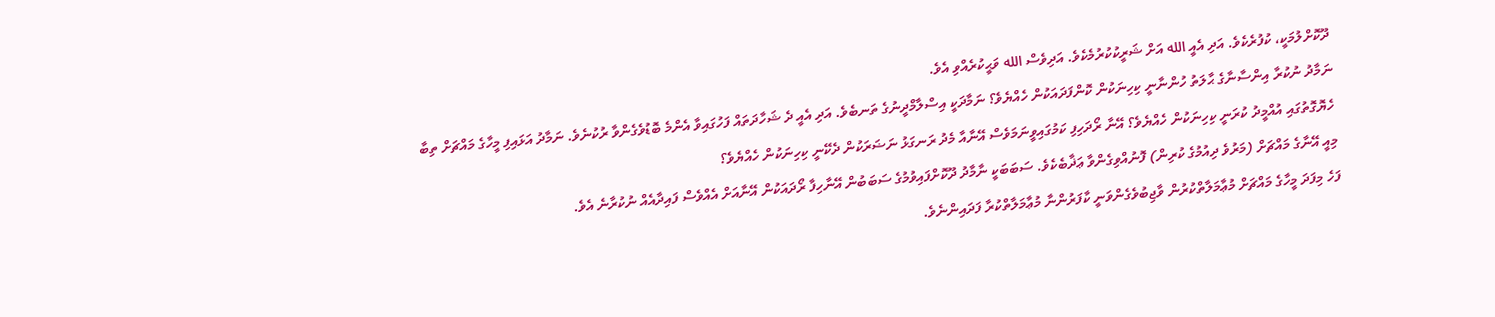ދޫކޮށްލުމަކީ، ކުފުރެކެވެ. އަދި އެއީ الله އަށް ޝަރީކުކުރުމެކެވެ. އަދިވެސް الله ވަޙީކުރެއްވި އެވެ.
ނަމާދު ނުކުރާ އިންސާނާގެ ޙާލަތު ހުންނާނީ ކިހިނަކުން ކޮންފަދައަކުން ހެއްޔެވެ؟ ނަމާދަކީ އިސްލާމްދީނުގެ ތަނބެވެ. އަދި އެއީ ދެ ޝަހާދަތައް ފަހުގައިވާ އެންމެ ބޮޑުވެގެންވާ ރުކުނެވެ. ނަމާދު އަޅައިފި މީހާގެ މައްޗަށް ތިބާ ހެޔޮގޮތުގައި އުއްމީދު ކުރަނީ ކިހިނަކުން ހެއްޔެވެ؟ އޭނާ ރޯދަހިފި ކަމުގައިވީނަމަވެސް އޭނާއާ މެދު ރަނގަޅު ނަޟަރަކުން ދެކޭނީ ކިހިނަކުން ހެއްޔެވެ؟
މިއީ އޭނާގެ މައްޗަށް (މަރުވެ ދިއުމުގެ ކުރިން) ފޮނުއްވިގެންވާ ޢަޛާބެކެވެ. ސަބަބަކީ ނާމާދު ދޫކޮށްފައިވުމުގެ ސަބަބުން އޭނާހިފާ ރޯދައަކުން އޭނާއަށް އެއްވެސް ފައިދާއެއް ނުކުރާނެ އެވެ.
ފަހެ މިފަދަ މީހާގެ މައްޗަށް މުޢާމަލާތްކުރުން ވާޖިބުވެގެންވަނީ ކާފަރުންނާ މުޢާމަލާތްކުރާ ފަދައިންނެވެ.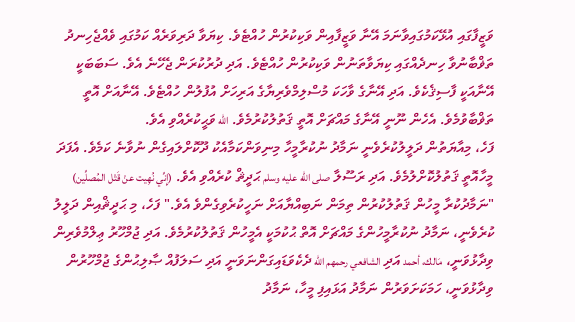ވަޒީފާގައި އުޅޭކަމުގައިވާނަމަ އޭނާ ވަޒީފާއިން ވަކިކުރުން ހުއްޓެވެ. ކިޔަވާ ދަރިވަރެއް ކަމުގައި ވެއްޖެހިނދު ތަޥްބާނުވާ ހިނދެއްގައި ކިޔަވާތަނުން ވަކިކުރުން ހުއްޓެވެ. އަދި ދުރުކުރަން ޖެހޭނެ އެވެ. ސަބަބަކީ އޭނާއަކީ ފާސިޤެކެވެ. އަދި އޭނާގެ ވާހަކަ މުސްލިމްވެރިޔާގެ އަރިހަށް އުފުލުން ހުއްޓެވެ. އޭނާއަށް އޮތީ ތަޥްބާވުމެވެ. އެހެން ނޫނީ އޭނާގެ މައްޗަށް އޮތީ ޤަތުލުކުރުމެވެ. الله ވަޙީކުރެއްވި އެވެ.
ފަހެ، މިއާޔަތުން ދަލީލުކުރެވެނީ ނަމާދު ނުކުރާމީހާ މިނިވަންކަމާއެކު ދޫކޮށްލައިގެން ނުވާނެ ކަމެވެ. އެފަދަ މީހާއޮތީ ޤަތުލުކޮށްލުމެވެ. އަދި ރަސޫލާ صلى الله عليه وسلم ޙަދީޘް ކުރެއްވި އެވެ. (إِنِّي نُهِيت عنْ قَتْل المُصلِّين) "ނަމާދުކުރާ މީހުން ޤަތުލުކުރުން ތިމަން ނަބިއްޔާއަށް ނަހީކުރެވިގެންވެ އެވެ." ފަހެ، މި ޙަދީޘްއިން ދަލީލު ކުރެވެނީ، ނަމާދު ނުކުރާމީހުންގެ މައްޗަށް އޮތް ޙުކުމަކީ އެމީހުން ޤަތުލުކުރުމެވެ. އަދި ޖުމްހޫރު ޢިލްމުވެރިން ވިދާޅުވަނީ، مَالك، أحمد އަދި الشافعي رحمهم الله ދެކެވަޑައިގަންނަވަނީ އަދި ސަލަފުއް ޞާލިޙުންގެ ޖުމްހޫރުން ވިދާޅުވަނީ، ހަމަކަށަވަރުން ނަމާދު އަޅައިފި މީހާ، ނަމާދު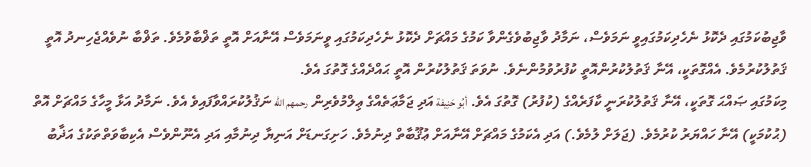ވާޖިބުކަމުގައި ދެކޮޅު ނެހެދިކަމުގައިވީ ނަމަވެސް، ނަމާދު ވާޖިބުވެގެންވާ ކަމުގެ މައްޗަށް ދެކޮޅު ނެހެދިކަމުގައި ވީނަމަވެސް އޭނާއަށް އޮތީ ތަޥްބާވުމެވެ. ތަޥްބާ ނުވެއްޖެހިނދު އޮތީ ޤަތުލުކުރުމެވެ. އެއްގޮތަކީ، އޭނާ ޤަތުލުކުރުންއޮތީ ކުފުރުވުމުންނެވެ. ނުވަތަ ޤަތުލުކުރުން އޮތީ ޙައްދެއްގެ ގޮތުގަ އެވެ.
މިކަމުގައި ޞައްޙަ ގޮތަކީ، އޭނާ ޤަތުލުކުރަނީ ކާފަރެއްގެ (ކުފުރު) ގޮތުގަ އެވެ. أبُو حَنِيفة އަދި ޖަމާޢަތެއްގެ ޢިލްމުވެރިން رحمهم الله ނަޤުލުކުރައްވާފައިވެ އެވެ. ނަމާދު އަޅާ މީހާގެ މައްޗަށް އޮތް (ޙުކުމަކީ) އޭނާ ހައްޔަރު ކުރުމެވެ. (ޖަލަށް ލުމެވެ.) އަދި އެކަމުގެ މައްޗަށް އޭނާއަށް ޢުޤޫބާތް ދިނުމެވެ. ހަށިގަނޑަށް އަނިޔާ ދިނުމާއި އަދި އެނޫންވެސް އެކިބާވަތްތަކުގެ އަޛާބު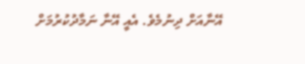އޭނާއަށް ދިނުމެވެ. އެއީ އޭނާ ނަމާދުކުރުމަށް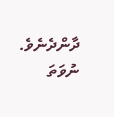ދާންދެނެވެ. ނުވަތަ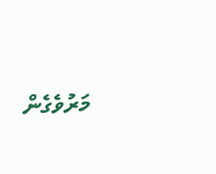މަރުވެގެން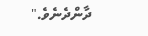ދާންދެނެވެ."